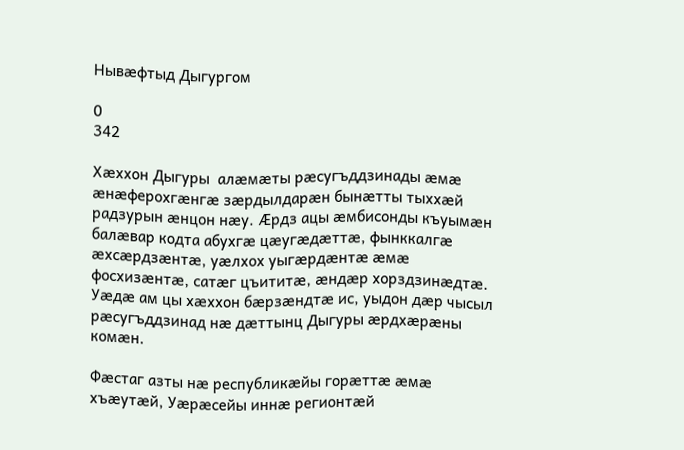Нывӕфтыд Дыгургом

0
342

Хӕххон Дыгуры  алӕмӕты рӕсугъддзинады ӕмӕ ӕнӕферохгӕнгӕ зӕрдылдарӕн бынӕтты тыххӕй радзурын ӕнцон нӕу. Ӕрдз ацы ӕмбисонды къуымӕн балӕвар кодта абухгӕ цӕугӕдӕттӕ, фынккалгӕ ӕхсӕрдзӕнтӕ, уӕлхох уыгӕрдӕнтӕ ӕмӕ фосхизӕнтӕ, сатӕг цъититӕ, ӕндӕр хорздзинӕдтӕ. Уӕдӕ ам цы хӕххон бӕрзӕндтӕ ис, уыдон дӕр чысыл рӕсугъддзинад нӕ дӕттынц Дыгуры ӕрдхӕрӕны комӕн.

Фӕстаг азты нӕ республикӕйы горӕттӕ ӕмӕ хъӕутӕй, Уӕрӕсейы иннӕ регионтӕй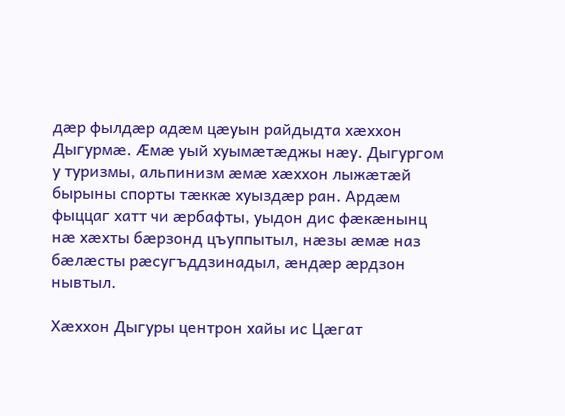дӕр фылдӕр адӕм цӕуын райдыдта хӕххон Дыгурмӕ. Ӕмӕ уый хуымӕтӕджы нӕу. Дыгургом у туризмы, альпинизм ӕмӕ хӕххон лыжӕтӕй бырыны спорты тӕккӕ хуыздӕр ран. Ардӕм фыццаг хатт чи ӕрбафты, уыдон дис фӕкӕнынц нӕ хӕхты бӕрзонд цъуппытыл, нӕзы ӕмӕ наз бӕлӕсты рӕсугъддзинадыл, ӕндӕр ӕрдзон нывтыл.

Хӕххон Дыгуры центрон хайы ис Цӕгат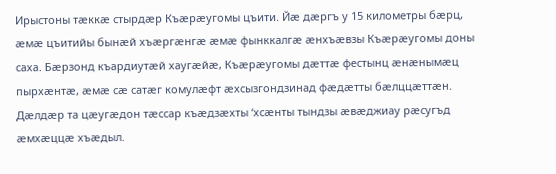Ирыстоны тӕккӕ стырдӕр Къӕрӕугомы цъити. Йӕ дӕргъ у 15 километры бӕрц, ӕмӕ цъитийы бынӕй хъӕргӕнгӕ ӕмӕ фынккалгӕ ӕнхъӕвзы Къӕрӕугомы доны саха. Бӕрзонд къардиутӕй хаугӕйӕ, Къӕрӕугомы дӕттӕ фестынц ӕнӕнымӕц пырхӕнтӕ, ӕмӕ сӕ сатӕг комулӕфт ӕхсызгондзинад фӕдӕтты бӕлццӕттӕн. Дӕлдӕр та цӕугӕдон тӕссар къӕдзӕхты ‘хсӕнты тындзы ӕвӕджиау рӕсугъд ӕмхӕццӕ хъӕдыл.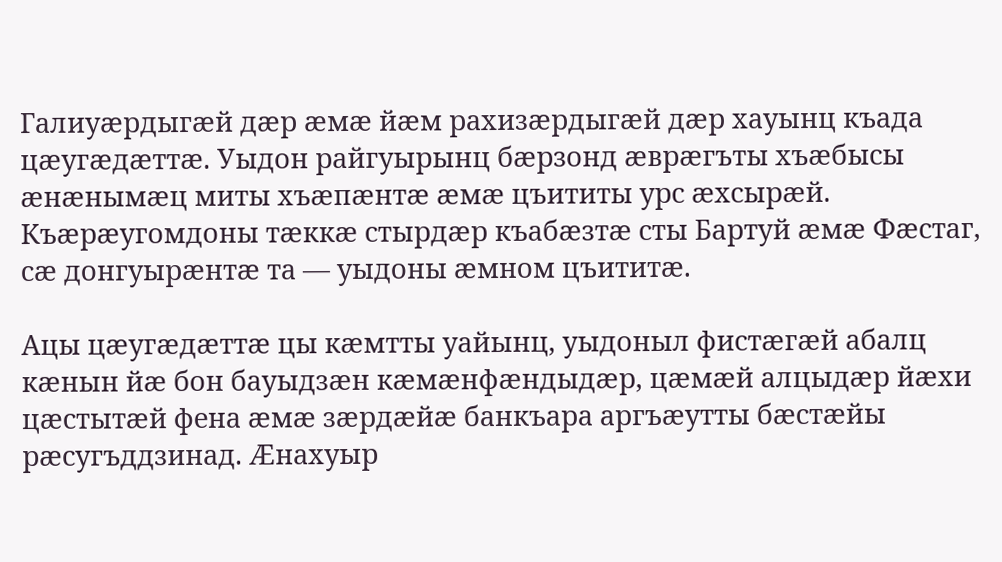Галиуӕрдыгӕй дӕр ӕмӕ йӕм рахизӕрдыгӕй дӕр хауынц къада цӕугӕдӕттӕ. Уыдон райгуырынц бӕрзонд ӕврӕгъты хъӕбысы ӕнӕнымӕц миты хъӕпӕнтӕ ӕмӕ цъититы урс ӕхсырӕй. Къӕрӕугомдоны тӕккӕ стырдӕр къабӕзтӕ сты Бартуй ӕмӕ Фӕстаг, сӕ донгуырӕнтӕ та — уыдоны ӕмном цъититӕ.

Ацы цӕугӕдӕттӕ цы кӕмтты уайынц, уыдоныл фистӕгӕй абалц кӕнын йӕ бон бауыдзӕн кӕмӕнфӕндыдӕр, цӕмӕй алцыдӕр йӕхи цӕстытӕй фена ӕмӕ зӕрдӕйӕ банкъара аргъӕутты бӕстӕйы рӕсугъддзинад. Ӕнахуыр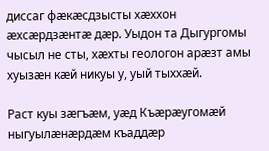диссаг фӕкӕсдзысты хӕххон ӕхсӕрдзӕнтӕ дӕр. Уыдон та Дыгургомы чысыл не сты, хӕхты геологон арӕзт амы хуызӕн кӕй никуы у, уый тыххӕй.

Раст куы зӕгъӕм, уӕд Къӕрӕугомӕй ныгуылӕнӕрдӕм къаддӕр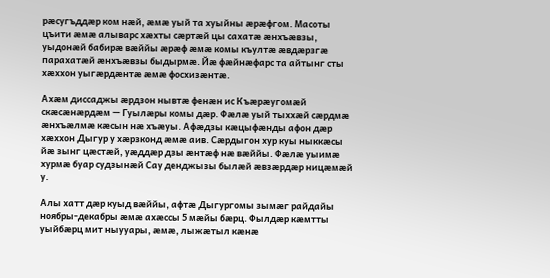рӕсугъддӕр ком нӕй, ӕмӕ уый та хуыйны ӕрӕфгом. Масоты цъити ӕмӕ алыварс хӕхты сӕртӕй цы сахатӕ ӕнхъӕвзы, уыдонӕй бабирӕ вӕййы ӕрӕф ӕмӕ комы къултӕ ӕвдӕрзгӕ парахатӕй ӕнхъӕвзы быдырмӕ. Йӕ фӕйнӕфарс та айтынг сты хӕххон уыгӕрдӕнтӕ ӕмӕ фосхизӕнтӕ.

Ахӕм диссаджы ӕрдзон нывтӕ фенӕн ис Къӕрӕугомӕй скӕсӕнӕрдӕм — Гуылӕры комы дӕр. Фӕлӕ уый тыххӕй сӕрдмӕ ӕнхъӕлмӕ кӕсын нӕ хъӕуы. Афӕдзы кӕцыфӕнды афон дӕр хӕххон Дыгур у хӕрзконд ӕмӕ аив. Сӕрдыгон хур куы ныккӕсы йӕ зынг цӕстӕй, уӕддӕр дзы ӕнтӕф нӕ вӕййы. Фӕлӕ уыимӕ хурмӕ буар судзынӕй Сау денджызы былӕй ӕвзӕрдӕр ницӕмӕй у.

Алы хатт дӕр куыд вӕййы, афтӕ Дыгургомы зымӕг райдайы ноябры-декабры ӕмӕ ахӕссы 5 мӕйы бӕрц. Фылдӕр кӕмтты уыйбӕрц мит ныууары, ӕмӕ, лыжӕтыл кӕнӕ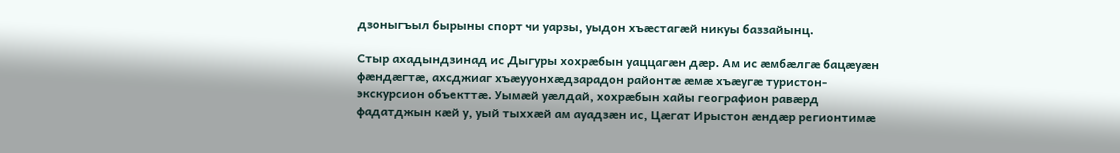дзоныгъыл бырыны спорт чи уарзы, уыдон хъӕстагӕй никуы баззайынц.

Стыр ахадындзинад ис Дыгуры хохрӕбын уаццагӕн дӕр. Ам ис ӕмбӕлгӕ бацӕуӕн фӕндӕгтӕ, ахсджиаг хъӕууонхӕдзарадон районтӕ ӕмӕ хъӕугӕ туристон-экскурсион объекттӕ. Уымӕй уӕлдай, хохрӕбын хайы географион равӕрд фадатджын кӕй у, уый тыххӕй ам ауадзӕн ис, Цӕгат Ирыстон ӕндӕр регионтимӕ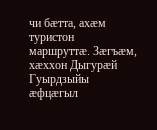чи бӕтта, ахӕм туристон маршруттӕ. Зӕгъӕм, хӕххон Дыгурӕй Гуырдзыйы ӕфцӕгыл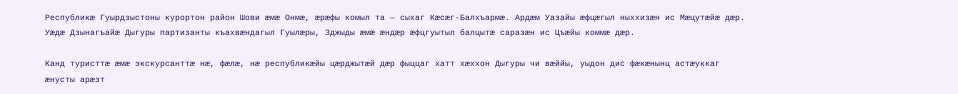Республикӕ Гуырдзыстоны курортон район Шови ӕмӕ Онмӕ, ӕрӕфы комыл та — сыхаг Кӕсӕг-Балхъармӕ. Ардӕм Уазайы ӕфцӕгыл ныххизӕн ис Мӕцутӕйӕ дӕр. Уӕдӕ Дзынагъайӕ Дыгуры партизанты къахвӕндагыл Гуылӕры, Зджыды ӕмӕ ӕндӕр ӕфцгуытыл балцытӕ саразӕн ис Цъӕйы коммӕ дӕр.

Канд туристтӕ ӕмӕ экскурсанттӕ нӕ, фӕлӕ, нӕ республикӕйы цӕрджытӕй дӕр фыццаг хатт хӕххон Дыгуры чи вӕййы, уыдон дис фӕкӕнынц астӕуккаг ӕнусты арӕзт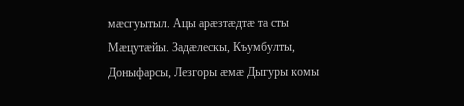мӕсгуытыл. Ацы арӕзтӕдтӕ та сты Мӕцутӕйы. Задӕлескы, Къумбулты, Доныфарсы, Лезгоры ӕмӕ Дыгуры комы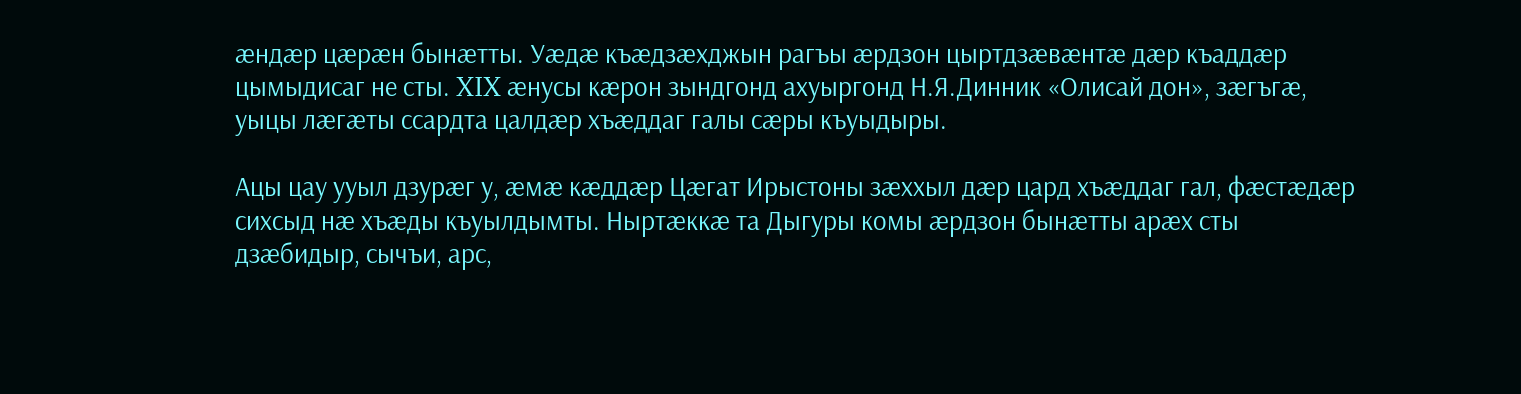ӕндӕр цӕрӕн бынӕтты. Уӕдӕ къӕдзӕхджын рагъы ӕрдзон цыртдзӕвӕнтӕ дӕр къаддӕр цымыдисаг не сты. XIX ӕнусы кӕрон зындгонд ахуыргонд Н.Я.Динник «Олисай дон», зӕгъгӕ, уыцы лӕгӕты ссардта цалдӕр хъӕддаг галы сӕры къуыдыры.

Ацы цау ууыл дзурӕг у, ӕмӕ кӕддӕр Цӕгат Ирыстоны зӕххыл дӕр цард хъӕддаг гал, фӕстӕдӕр сихсыд нӕ хъӕды къуылдымты. Ныртӕккӕ та Дыгуры комы ӕрдзон бынӕтты арӕх сты дзӕбидыр, сычъи, арс,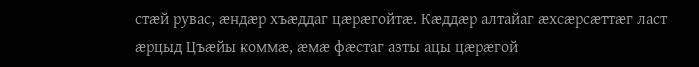стӕй рувас, ӕндӕр хъӕддаг цӕрӕгойтӕ. Кӕддӕр алтайаг ӕхсӕрсӕттӕг ласт ӕрцыд Цъӕйы коммӕ, ӕмӕ фӕстаг азты ацы цӕрӕгой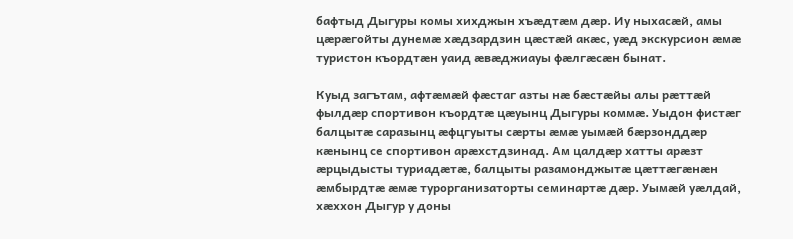бафтыд Дыгуры комы хихджын хъӕдтӕм дӕр. Иу ныхасӕй, амы цӕрӕгойты дунемӕ хӕдзардзин цӕстӕй акӕс, уӕд экскурсион ӕмӕ туристон къордтӕн уаид ӕвӕджиауы фӕлгӕсӕн бынат.

Куыд загътам, афтӕмӕй фӕстаг азты нӕ бӕстӕйы алы рӕттӕй фылдӕр спортивон къордтӕ цӕуынц Дыгуры коммӕ. Уыдон фистӕг балцытӕ саразынц ӕфцгуыты сӕрты ӕмӕ уымӕй бӕрзонддӕр кӕнынц се спортивон арӕхстдзинад. Ам цалдӕр хатты арӕзт ӕрцыдысты туриадӕтӕ, балцыты разамонджытӕ цӕттӕгӕнӕн ӕмбырдтӕ ӕмӕ турорганизаторты семинартӕ дӕр. Уымӕй уӕлдай, хӕххон Дыгур у доны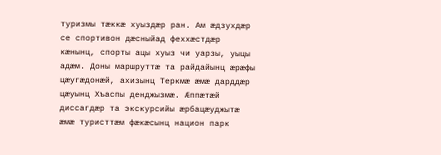туризмы тӕккӕ хуыздӕр ран. Ам ӕдзухдӕр се спортивон дӕсныйад феххӕстдӕр кӕнынц, спорты ацы хуыз чи уарзы, уыцы адӕм. Доны маршруттӕ та райдайынц ӕрӕфы цӕугӕдонӕй, ахизынц Теркмӕ ӕмӕ дарддӕр цӕуынц Хъаспы денджызмӕ. Ӕппӕтӕй диссагдӕр та экскурсийы ӕрбацӕуджытӕ ӕмӕ туристтӕм фӕкӕсынц национ парк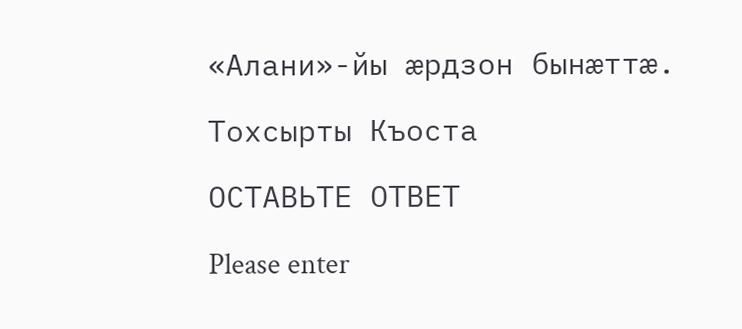«Алани»-йы ӕрдзон бынӕттӕ.

Тохсырты Къоста

ОСТАВЬТЕ ОТВЕТ

Please enter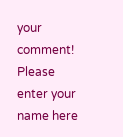your comment!
Please enter your name here